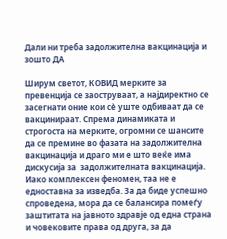Дали ни треба задолжителна вакцинација и зошто ДА

Ширум светот, КОВИД мерките за превенција се заоструваат, а најдиректно се засегнати оние кои сè уште одбиваат да се вакцинираат. Спрема динамиката и строгоста на мерките, огромни се шансите да се премине во фазата на задолжителна вакцинација и драго ми е што веќе има дискусија за  задолжителната вакцинација. Иако комплексен феномен, таа не е едноставна за изведба. За да биде успешно спроведена, мора да се балансира помеѓу заштитата на јавното здравје од една страна и човековите права од друга, за да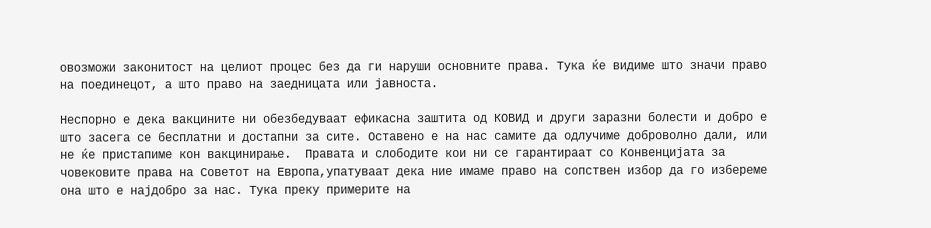овозможи законитост на целиот процес без да ги наруши основните права. Тука ќе видиме што значи право на поединецот, а што право на заедницата или јавноста.

Неспорно е дека вакцините ни обезбедуваат ефикасна заштита од КОВИД и други заразни болести и добро е што засега се бесплатни и достапни за сите. Оставено е на нас самите да одлучиме доброволно дали, или не ќе пристапиме кон вакцинирање.  Правата и слободите кои ни се гарантираат со Конвенцијата за човековите права на Советот на Европа,упатуваат дека ние имаме право на сопствен избор да го избереме она што е најдобро за нас. Тука преку примерите на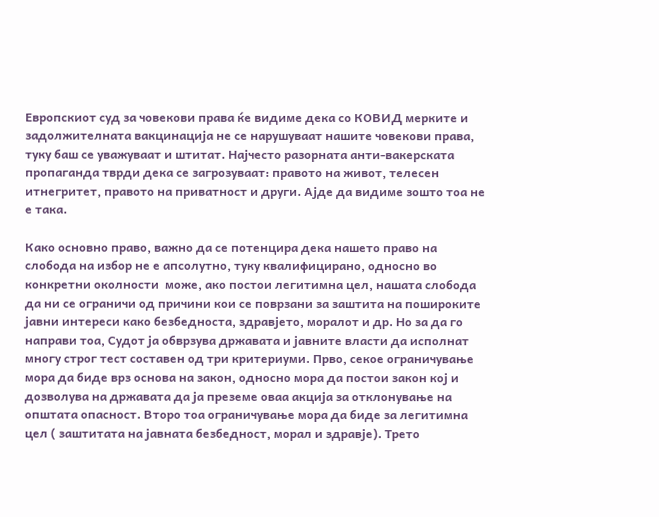Европскиот суд за човекови права ќе видиме дека со КОВИД мерките и задолжителната вакцинација не се нарушуваат нашите човекови права, туку баш се уважуваат и штитат. Најчесто разорната анти-вакерската пропаганда тврди дека се загрозуваат: правото на живот, телесен итнегритет, правото на приватност и други. Ајде да видиме зошто тоа не е така.

Како основно право, важно да се потенцира дека нашето право на слобода на избор не е апсолутно, туку квалифицирано, односно во конкретни околности  може, ако постои легитимна цел, нашата слобода да ни се ограничи од причини кои се поврзани за заштита на пошироките јавни интереси како безбедноста, здравјето, моралот и др. Но за да го направи тоа, Судот ја обврзува државата и јавните власти да исполнат многу строг тест составен од три критериуми. Прво, секое ограничување мора да биде врз основа на закон, односно мора да постои закон кој и дозволува на државата да ја преземе оваа акција за отклонување на општата опасност. Второ тоа ограничување мора да биде за легитимна цел ( заштитата на јавната безбедност, морал и здравје). Трето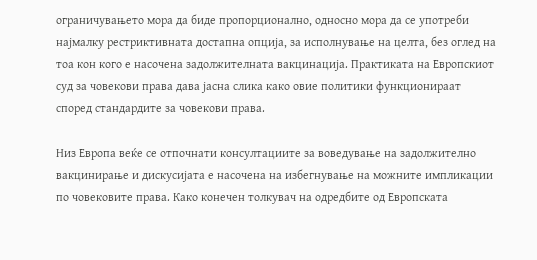ограничувањето мора да биде пропорционално, односно мора да се употреби најмалку рестриктивната достапна опција, за исполнување на целта, без оглед на тоа кон кого е насочена задолжителната вакцинација. Практиката на Европскиот суд за човекови права дава јасна слика како овие политики функционираат според стандардите за човекови права.

Низ Европа веќе се отпочнати консултациите за воведување на задолжително вакцинирање и дискусијата е насочена на избегнување на можните импликации по човековите права. Како конечен толкувач на одредбите од Европската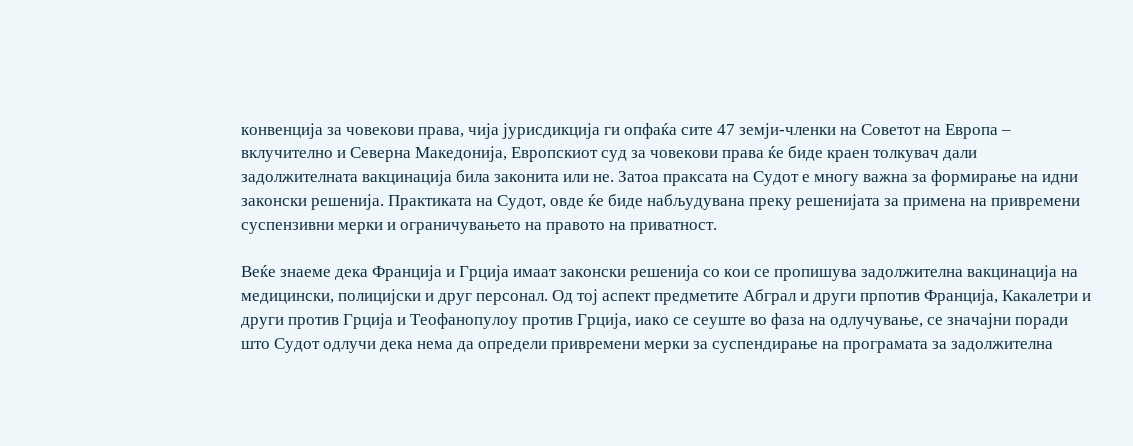конвенција за човекови права, чија јурисдикција ги опфаќа сите 47 земји-членки на Советот на Европа – вклучително и Северна Македонија, Европскиот суд за човекови права ќе биде краен толкувач дали задолжителната вакцинација била законита или не. Затоа праксата на Судот е многу важна за формирање на идни законски решенија. Практиката на Судот, овде ќе биде набљудувана преку решенијата за примена на привремени суспензивни мерки и ограничувањето на правото на приватност.

Веќе знаеме дека Франција и Грција имаат законски решенија со кои се пропишува задолжителна вакцинација на медицински, полицијски и друг персонал. Од тој аспект предметите Абграл и други прпотив Франција, Какалетри и други против Грција и Теофанопулоу против Грција, иако се сеуште во фаза на одлучување, се значајни поради што Судот одлучи дека нема да определи привремени мерки за суспендирање на програмата за задолжителна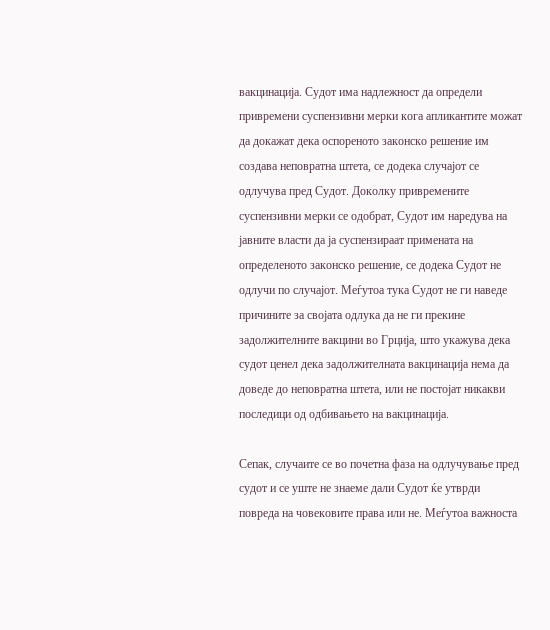вакцинација. Судот има надлежност да определи привремени суспензивни мерки кога апликантите можат да докажат дека оспореното законско решение им создава неповратна штета, се додека случајот се одлучува пред Судот. Доколку привремените суспензивни мерки се одобрат, Судот им наредува на јавните власти да ја суспензираат примената на определеното законско решение, се додека Судот не одлучи по случајот. Меѓутоа тука Судот не ги наведе причините за својата одлука да не ги прекине задолжителните вакцини во Грција, што укажува дека судот ценел дека задолжителната вакцинација нема да доведе до неповратна штета, или не постојат никакви последици од одбивањето на вакцинација.

Сепак, случаите се во почетна фаза на одлучување пред судот и се уште не знаеме дали Судот ќе утврди повреда на човековите права или не. Меѓутоа важноста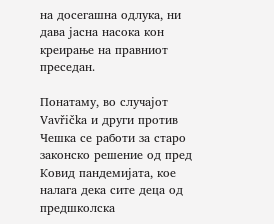на досегашна одлука, ни дава јасна насока кон креирање на правниот преседан.

Понатаму, во случајот Vavřička и други против Чешка се работи за старо законско решение од пред Ковид пандемијата, кое налага дека сите деца од предшколска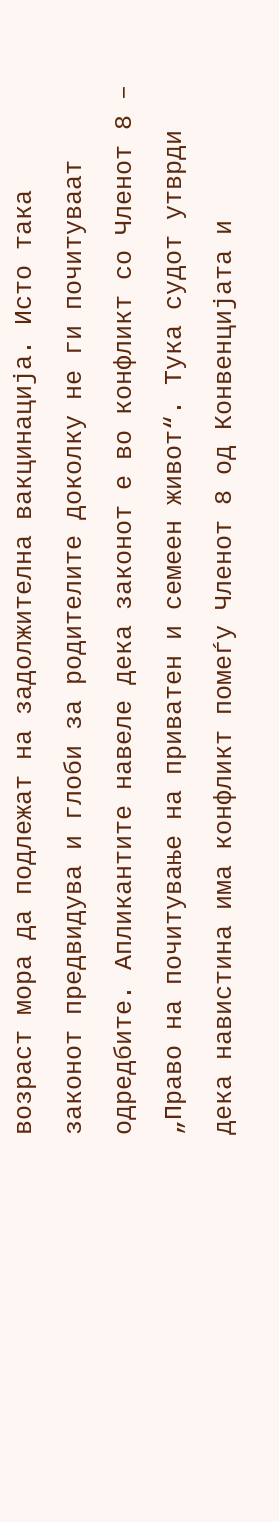возраст мора да подлежат на задолжителна вакцинација. Исто така законот предвидува и глоби за родителите доколку не ги почитуваат одредбите. Апликантите навеле дека законот е во конфликт со Членот 8 – „Право на почитување на приватен и семеен живот“. Тука судот утврди дека навистина има конфликт помеѓу Членот 8 од Конвенцијата и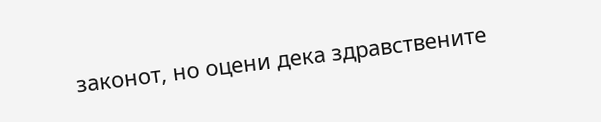законот, но оцени дека здравствените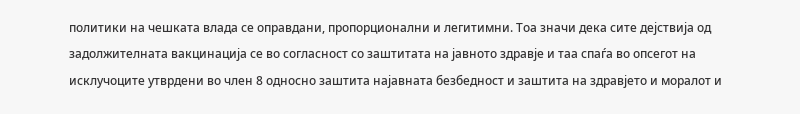политики на чешката влада се оправдани, пропорционални и легитимни. Тоа значи дека сите дејствија од задолжителната вакцинација се во согласност со заштитата на јавното здравје и таа спаѓа во опсегот на исклучоците утврдени во член 8 односно заштита најавната безбедност и заштита на здравјето и моралот и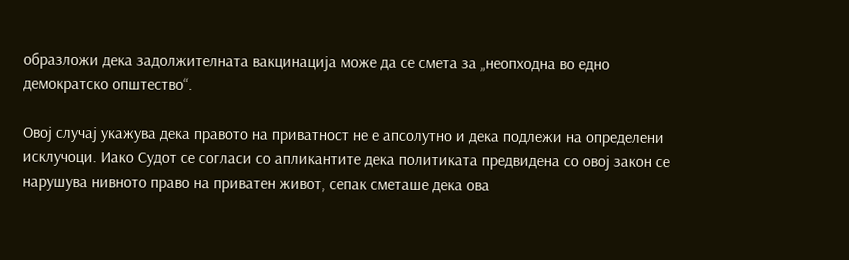образложи дека задолжителната вакцинација може да се смета за „неопходна во едно демократско општество“.

Овој случај укажува дека правото на приватност не е апсолутно и дека подлежи на определени исклучоци. Иако Судот се согласи со апликантите дека политиката предвидена со овој закон се нарушува нивното право на приватен живот, сепак сметаше дека ова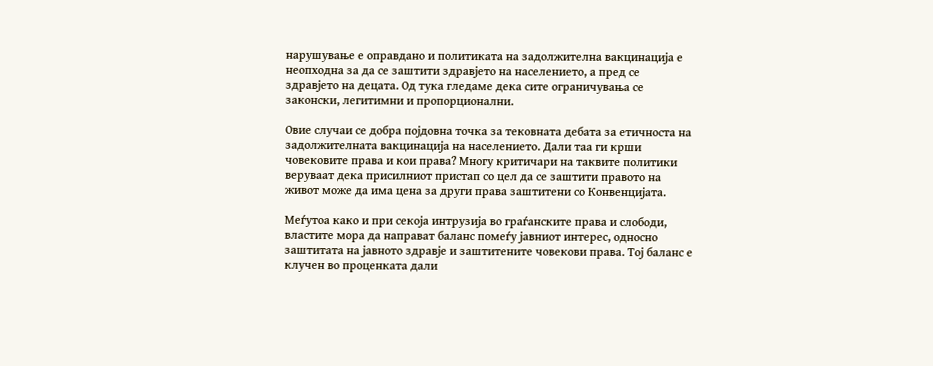нарушување е оправдано и политиката на задолжителна вакцинација е неопходна за да се заштити здравјето на населението, а пред се здравјето на децата. Од тука гледаме дека сите ограничувања се законски, легитимни и пропорционални.

Овие случаи се добра појдовна точка за тековната дебата за етичноста на задолжителната вакцинација на населението. Дали таа ги крши човековите права и кои права? Многу критичари на таквите политики веруваат дека присилниот пристап со цел да се заштити правото на живот може да има цена за други права заштитени со Конвенцијата.

Меѓутоа како и при секоја интрузија во граѓанските права и слободи, властите мора да направат баланс помеѓу јавниот интерес, односно заштитата на јавното здравје и заштитените човекови права. Тој баланс е клучен во проценката дали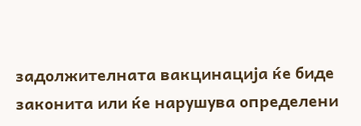задолжителната вакцинација ќе биде законита или ќе нарушува определени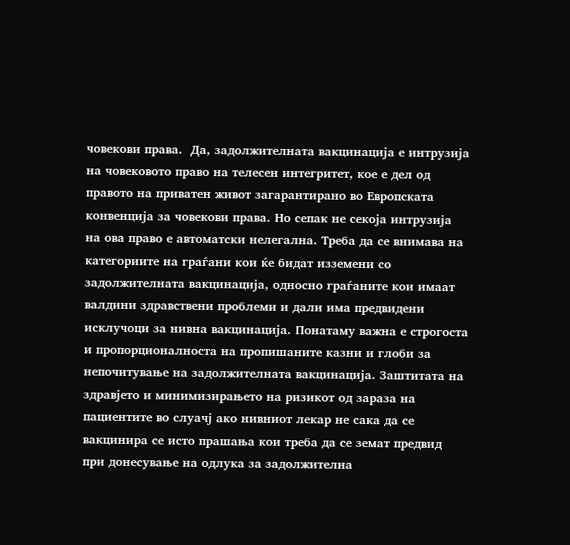човекови права.  Да, задолжителната вакцинација е интрузија на човековото право на телесен интегритет, кое е дел од правото на приватен живот загарантирано во Европската конвенција за човекови права. Но сепак не секоја интрузија на ова право е автоматски нелегална. Треба да се внимава на категориите на граѓани кои ќе бидат изземени со задолжителната вакцинација, односно граѓаните кои имаат валдини здравствени проблеми и дали има предвидени исклучоци за нивна вакцинација. Понатаму важна е строгоста и пропорционалноста на пропишаните казни и глоби за непочитување на задолжителната вакцинација. Заштитата на здравјето и минимизирањето на ризикот од зараза на пациентите во слуачј ако нивниот лекар не сака да се вакцинира се исто прашања кои треба да се земат предвид при донесување на одлука за задолжителна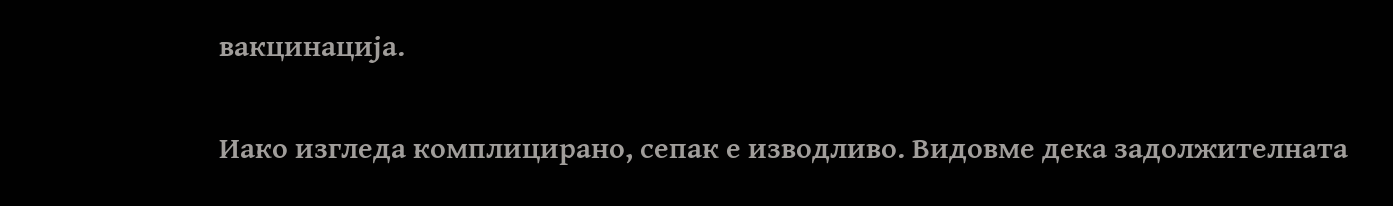вакцинација.

Иако изгледа комплицирано, сепак е изводливо. Видовме дека задолжителната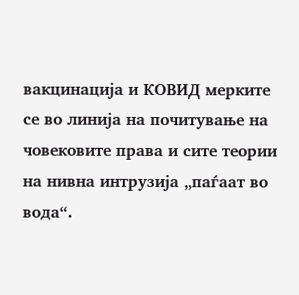вакцинација и КОВИД мерките се во линија на почитување на човековите права и сите теории на нивна интрузија „паѓаат во вода“.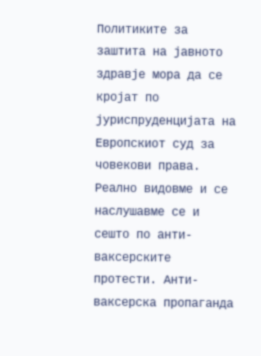Политиките за заштита на јавното здравје мора да се кројат по јуриспруденцијата на Европскиот суд за човекови права. Реално видовме и се наслушавме се и сешто по анти-ваксерските протести. Анти-ваксерска пропаганда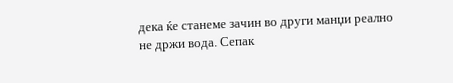дека ќе станеме зачин во други манџи реално не држи вода. Сепак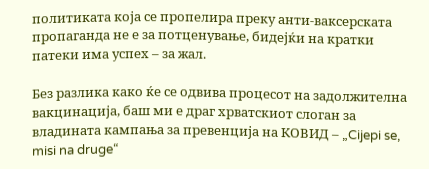политиката која се пропелира преку анти-ваксерската пропаганда не е за потценување, бидејќи на кратки патеки има успех – за жал.

Без разлика како ќе се одвива процесот на задолжителна вакцинација, баш ми е драг хрватскиот слоган за владината кампања за превенција на КОВИД – „Cijepi se, misi na druge“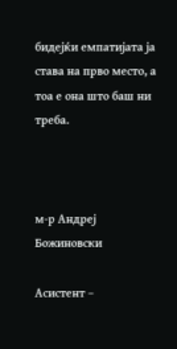бидејќи емпатијата ја става на прво место, а тоа е она што баш ни треба.



м-р Андреј Божиновски

Асистент –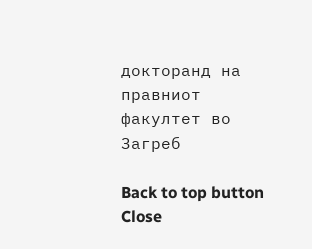докторанд на правниот факултет во Загреб

Back to top button
Close